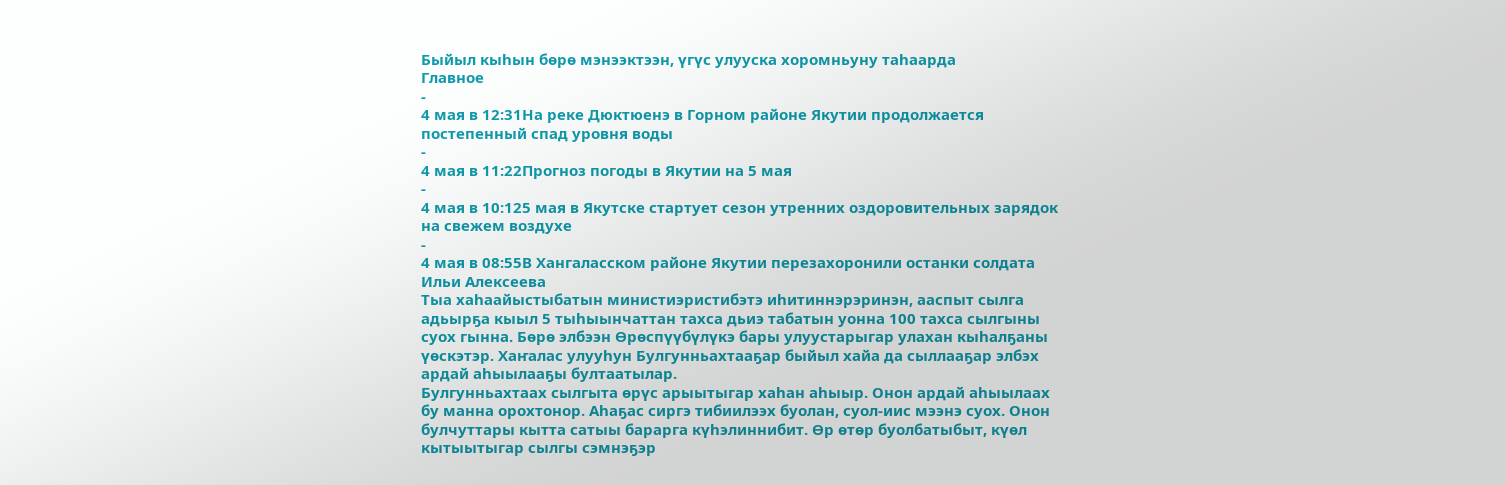Быйыл кыһын бөрө мэнээктээн, үгүс улууска хоромньуну таһаарда
Главное
-
4 мая в 12:31На реке Дюктюенэ в Горном районе Якутии продолжается постепенный спад уровня воды
-
4 мая в 11:22Прогноз погоды в Якутии на 5 мая
-
4 мая в 10:125 мая в Якутске стартует сезон утренних оздоровительных зарядок на свежем воздухе
-
4 мая в 08:55В Хангаласском районе Якутии перезахоронили останки солдата Ильи Алексеева
Тыа хаһаайыстыбатын министиэристибэтэ иһитиннэрэринэн, ааспыт сылга адьырҕа кыыл 5 тыһыынчаттан тахса дьиэ табатын уонна 100 тахса сылгыны суох гынна. Бөрө элбээн Өрөспүүбүлүкэ бары улуустарыгар улахан кыһалҕаны үөскэтэр. Хаҥалас улууһун Булгунньахтааҕар быйыл хайа да сыллааҕар элбэх ардай аһыылааҕы бултаатылар.
Булгунньахтаах сылгыта өрүс арыытыгар хаһан аһыыр. Онон ардай аһыылаах бу манна орохтонор. Аһаҕас сиргэ тибиилээх буолан, суол-иис мээнэ суох. Онон булчуттары кытта сатыы барарга күһэлиннибит. Өр өтөр буолбатыбыт, күөл кытыытыгар сылгы сэмнэҕэр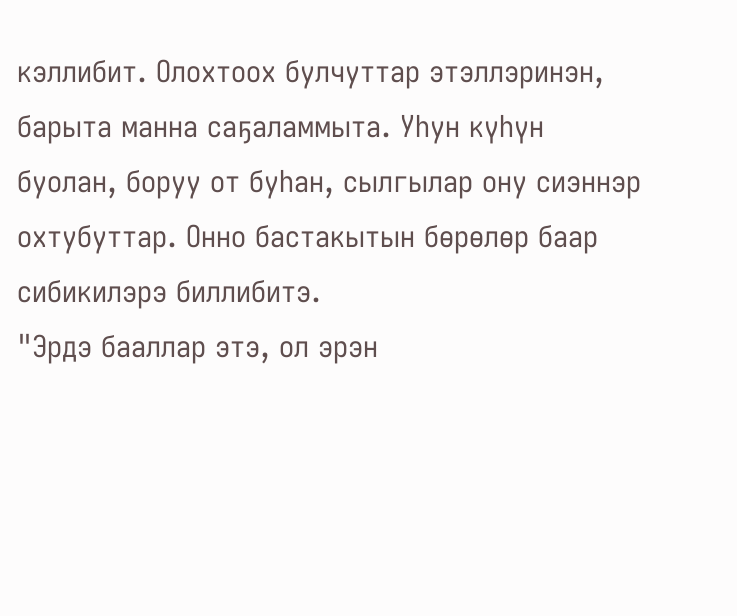кэллибит. Олохтоох булчуттар этэллэринэн, барыта манна саҕаламмыта. Уһун күһүн буолан, боруу от буһан, сылгылар ону сиэннэр охтубуттар. Онно бастакытын бөрөлөр баар сибикилэрэ биллибитэ.
"Эрдэ бааллар этэ, ол эрэн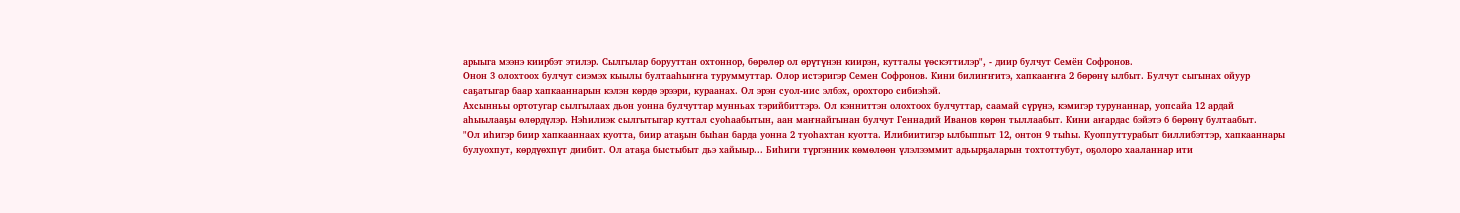арыыга мээнэ киирбэт этилэр. Сылгылар борууттан охтоннор, бөрөлөр ол өрүтүнэн киирэн, кутталы үөскэттилэр", - диир булчут Семён Софронов.
Онон 3 олохтоох булчут сиэмэх кыылы бултааһыҥҥа туруммуттар. Олор истэригэр Семен Софронов. Кини билиҥҥитэ, хапкааҥҥа 2 бөрөнү ылбыт. Булчут сыгынах ойуур саҕатыгар баар хапкааннарын кэлэн көрдө эрээри, кураанах. Ол эрэн суол-иис элбэх, орохторо сибиэһэй.
Ахсынньы ортотугар сылгылаах дьон уонна булчуттар мунньах тэрийбиттэрэ. Ол кэнниттэн олохтоох булчуттар, саамай сүрүнэ, кэмигэр турунаннар, уопсайа 12 ардай аһыылааҕы өлөрдүлэр. Нэһилиэк сылгытыгар куттал суоһаабытын, аан маҥнайгынан булчут Геннадий Иванов көрөн тыллаабыт. Кини аҥардас бэйэтэ 6 бөрөнү бултаабыт.
"Ол иһигэр биир хапкааннаах куотта, биир атаҕын быһан барда уонна 2 туоһахтан куотта. Илибиитигэр ылбыппыт 12, онтон 9 тыһы. Куоппуттурабыт биллибэттэр, хапкааннары булуохпут, көрдүөхпүт диибит. Ол атаҕа быстыбыт дьэ хайыыр... Биһиги түргэнник көмөлөөн үлэлээммит адьырҕаларын тохтоттубут, оҕолоро хааланнар ити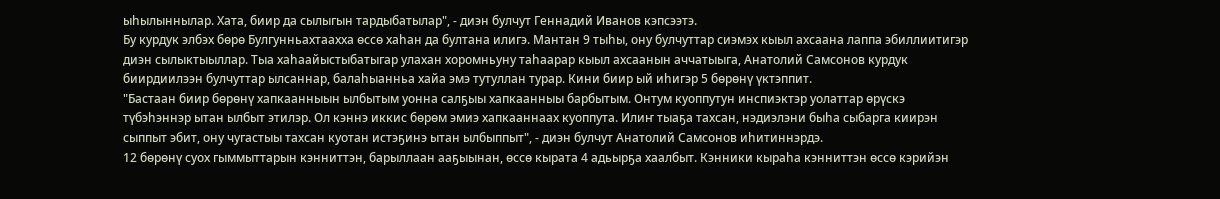ыһылыннылар. Хата, биир да сылыгын тардыбатылар", - диэн булчут Геннадий Иванов кэпсээтэ.
Бу курдук элбэх бөрө Булгунньахтаахха өссө хаһан да бултана илигэ. Мантан 9 тыһы, ону булчуттар сиэмэх кыыл ахсаана лаппа эбиллиитигэр диэн сылыктыыллар. Тыа хаһаайыстыбатыгар улахан хоромньуну таһаарар кыыл ахсаанын аччатыыга, Анатолий Самсонов курдук биирдиилээн булчуттар ылсаннар, балаһыанньа хайа эмэ тутуллан турар. Кини биир ый иһигэр 5 бөрөнү үктэппит.
"Бастаан биир бөрөнү хапкаанныын ылбытым уонна салҕыы хапкаанныы барбытым. Онтум куоппутун инспиэктэр уолаттар өрүскэ түбэһэннэр ытан ылбыт этилэр. Ол кэннэ иккис бөрөм эмиэ хапкааннаах куоппута. Илиҥ тыаҕа тахсан, нэдиэлэни быһа сыбарга киирэн сыппыт эбит, ону чугастыы тахсан куотан истэҕинэ ытан ылбыппыт", - диэн булчут Анатолий Самсонов иһитиннэрдэ.
12 бөрөнү суох гыммыттарын кэнниттэн, барыллаан ааҕыынан, өссө кырата 4 адьырҕа хаалбыт. Кэнники кыраһа кэнниттэн өссө кэрийэн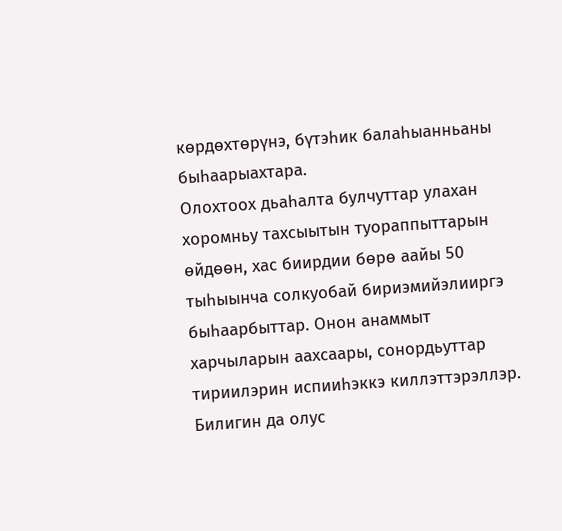көрдөхтөрүнэ, бүтэһик балаһыанньаны быһаарыахтара.
Олохтоох дьаһалта булчуттар улахан хоромньу тахсыытын туораппыттарын өйдөөн, хас биирдии бөрө аайы 50 тыһыынча солкуобай бириэмийэлииргэ быһаарбыттар. Онон анаммыт харчыларын аахсаары, сонордьуттар тириилэрин испииһэккэ киллэттэрэллэр. Билигин да олус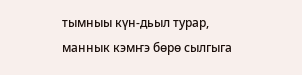тымныы күн-дьыл турар, маннык кэмҥэ бөрө сылгыга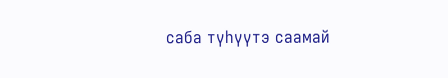саба түһүүтэ саамай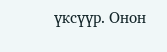үксүүр. Онон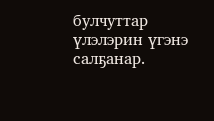булчуттар үлэлэрин үгэнэ салҕанар.